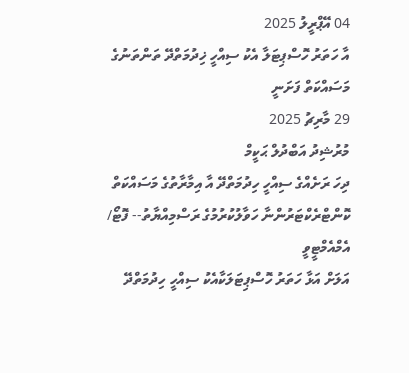04 އޭޕްރީލު 2025
އާ ހަތަރު ހޮސްޕިޓަލާ އެކު ސިއްހީ ޚިދުމަތްދޭ ތަންތަނުގެ މަސައްކަތް ފަށަނީ
29 މާރިޗު 2025
މުރުޝިދު އަބްދުލް ޙަކީމް
ދިހަ ރަށެއްގެ ސިއްހީ ހިދުމަތްދޭ އާ އިމާރާތުގެ މަސައްކަތް ކޮންޓްރެކްޓަރުންނާ ހަވާލުކުރުމުގެ ރަސްމިއްޔާތު-- ފޮޓޯ/ އެމްއެމްޓީވީ
އަލަށް އަޅާ ހަތަރު ހޮސްޕިޓަލަކާއެކު ސިއްހީ ހިދުމަތްދޭ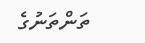ތަންތަނުގެ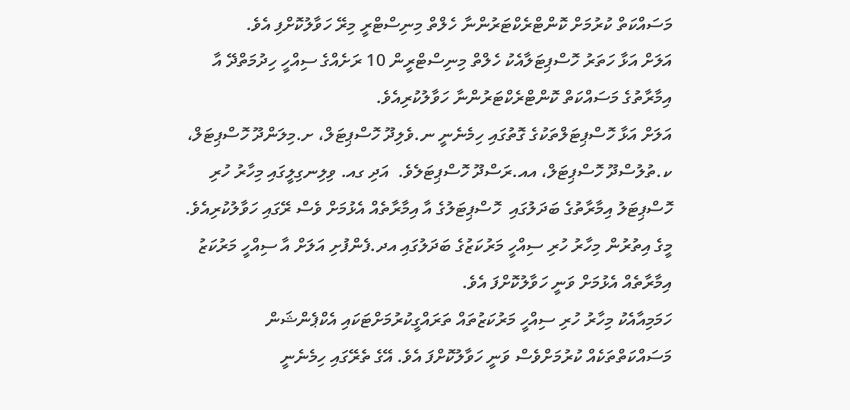މަސައްކަތް ކުރުމަށް ކޮންޓްރެކްޓަރުންނާ ހެލްތް މިނިސްޓްރީ މިރޭ ހަވާލުކޮށްފި އެވެ.
އަލަށް އަޅާ ހަތަރު ހޮސްޕިޓަލާއެކު ހެލްތް މިނިސްޓްރީން 10 ރަށެއްގެ ސިއްހީ ހިދުމަތްދޭ އާ އިމާރާތުގެ މަސައްކަތް ކޮންޓްރެކްޓަރުންނާ ހަވާލުކުރިއެވެ.
އަލަށް އަޅާ ހޮސްޕިޓަލްތަކުގެ ގޮތުގައި ހިމެނެނީ ނ.ވެލިދޫ ހޮސްޕިޓަލް، ށ.މިލަންދޫ ހޮސްޕިޓަލް، ކ.ތުލުސްދޫ ހޮސްޕިޓަލް، އއ.ރަސްދޫ ހޮސްޕިޓަލެވެ.  އަދި ގއ. ވިލިނގިލީގައި މިހާރު ހުރި ހޮސްޕިޓަލު އިމާރާތުގެ ބަދަލުގައި  ހޮސްޕިޓަލުގެ އާ އިމާރާތެއް އެޅުމަށް ވެސް ރޭގައި ހަވާލުކުރިއެވެ.
މީގެ އިތުރުން މިހާރު ހުރި ސިއްހީ މަރުކަޒުގެ ބަދަލުގައި އދ.ފެންފުށި އަލަށް އާ ސިއްހީ މަރުކަޒު އިމާރާތެއް އެޅުމަށް ވަނީ ހަވާލުކޮށްފަ އެވެ.
ހަމަމިއާއެކު މިހާރު ހުރި ސިއްހީ މަރުކަޒުތައް ތަރައްގީކުރުމަށްޓަކައި އެކްޕެންޝަން މަސައްކަތްތަކެއް ކުރުމަށްވެސް ވަނީ ހަވާލުކޮށްފަ އެވެ. އޭގެ ތެރޭގައި ހިމެނެނީ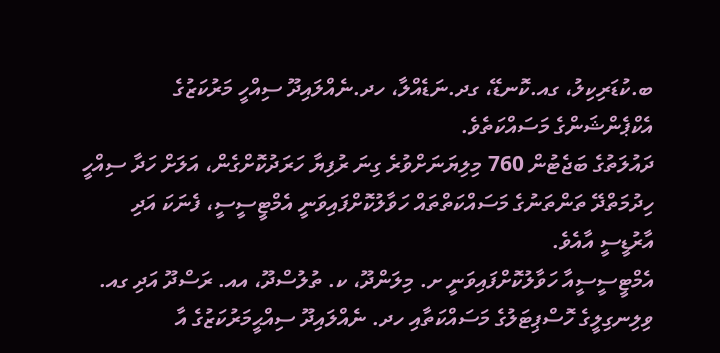ބ.ކުޑަރިކިލު، ގއ.ކޮނޑޭ، ގދ.ނަޑެއްލާ، ހދ.ނެއްލައިދޫ ސިއްހީ މަރުކަޒުގެ އެކްޕެންޝަންގެ މަސައްކަތެވެ.
ދައުލަތުގެ ބަޖެޓުން 760 މިލިޔަނަށްވުރެ ގިނަ ރުފިޔާ ހަރަދުކޮށްގެން، އަލަށް ހަދާ ސިއްހީ ހިދުމަތްދޭ ތަންތަނުގެ މަސައްކަތްތައް ހަވާލުކޮށްފައިވަނީ އެމްޓީސީސީ، ފެނަކަ އަދި އާރުޑީސީ އާއެވެ.
އެމްޓީސީސީއާ ހަވާލުކޮށްފައިވަނީ ށ. މިލަންދޫ، ކ. ތުލުސްދޫ، އއ. ރަސްދޫ އަދި ގއ. ވިލިނގިލީގެ ހޮސްޕިޓަލުގެ މަސައްކަތާއި ހދ. ނެއްލައިދޫ ސިއްޙީމަރުކަޒުގެ އާ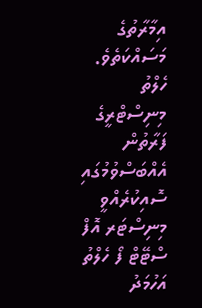އިމާރާތުގެ މަސައްކަތެވެ.
ހެލްތު މިނިސްޓްރީގެ ފަރާތުން އެއްބަސްވުމުގައި ސޮއިކުރެއްވީ މިނިސްޓަރ އޮފް ސްޓޭޓް ފޯ ހެލްތު އަހުމަދު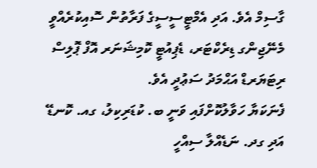ގާސިމް އެވެ. އަދި އެމްޓީސީސީގެ ފަރާތުން ސޮއިކުރެއްވީ މެނޭޖިންގ ޑިރެކްޓަރ، ޑެޕިއުޓީ ކޮމިޝަނަރ އޮފް ޕޮލިސް ރިޓަޔަރޑް އަޙްމަދު ސަޢުދީ އެވެ.
ފެނަކަޔާ ހަވާލުކޮށްފައި ވަނީ ބ. ކުޑަރިކިލު، ގއ. ކޮނޑޭ އަދި ގދ. ނަޑެއްލާ ސިއްހީ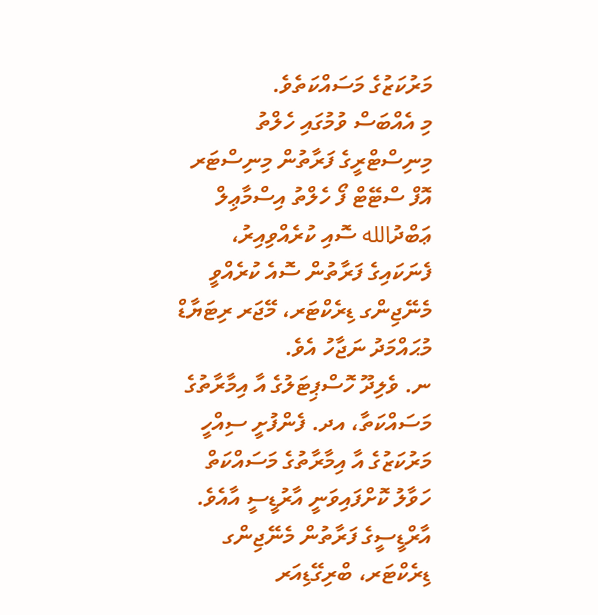މަރުކަޒުގެ މަސައްކަތެވެ.
މި އެއްބަސް ވުމުގައި ހެލްތު މިނިސްޓްރީގެ ފަރާތުން މިނިސްޓަރ އޮފް ސްޓޭޓް ފޯ ހެލްތު އިސްމާޢިލް ޢަބްދުالله ސޮއި ކުރެއްވިއިރު، ފެނަކައިގެ ފަރާތުން ސޮއެ ކުރެއްވީ މެނޭޖިންގ ޑިރެކްޓަރ، މޭޖަރ ރިޓަޔާޑް މުޙައްމަދު ނަޖާހު އެވެ.
ނ. ވެލިދޫ ހޮސްޕިޓަލުގެ އާ އިމާރާތުގެ މަސައްކަތާ، އދ. ފެންފުށީ ސިއްހީ މަރުކަޒުގެ އާ އިމާރާތުގެ މަސައްކަތް ހަވާލު ކޮށްފައިވަނީ އާރުޑީސީ އާއެވެ. އާރްޑީސީގެ ފަރާތުން މެނޭޖިންގ ޑިރެކްޓަރ، ބްރިގޭޑިއަރ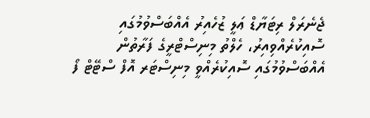ޖެނެރަލް ރިޓަޔާޑް ޢަލީ ޒުހެއިރު އެއްބަސްވުމުގައި ސޮއިކުރެއްވިއިރު، ހެލްތު މިނިސްޓްރީގެ ފަރާތުން އެއްބަސްވުމުގައި ސޮއިކުރެއްވީ މިނިސްޓަރ އޮފް ސްޓޭޓް ފޯ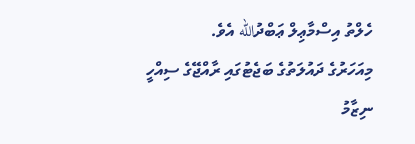ހެލްތު އިސްމާޢިލް ޢަބްދުالله އެވެ.
މިއަހަރުގެ ދައުލަތުގެ ބަޖެޓުގައި ރާއްޖޭގެ ސިއްހީ ނިޒާމު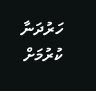ހަރުދަނާ ކުރުމަށް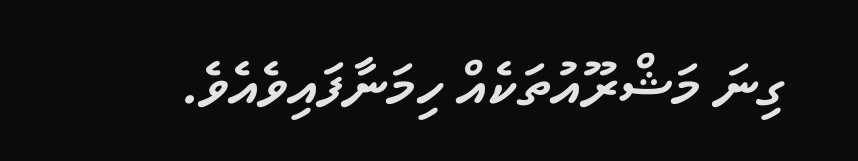ގިނަ މަޝްރޫއުތަކެއް ހިމަނާފައިވެއެވެ.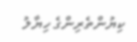ކިޔުންތެރިންގެ ހިޔާލު